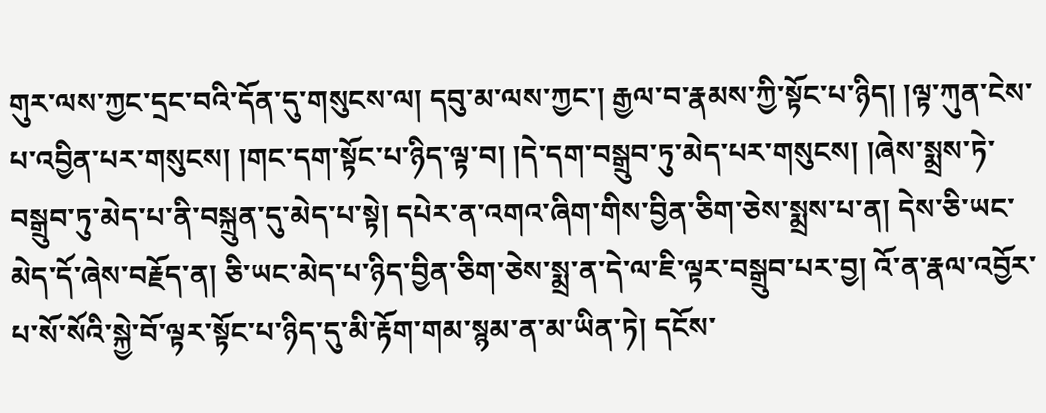གུར་ལས་ཀྱང་དྲང་བའི་དོན་དུ་གསུངས་ལ། དབུ་མ་ལས་ཀྱང་། རྒྱལ་བ་རྣམས་ཀྱི་སྟོང་པ་ཉིད། །ལྟ་ཀུན་ངེས་པ་འབྱིན་པར་གསུངས། །གང་དག་སྟོང་པ་ཉིད་ལྟ་བ། །དེ་དག་བསྒྲུབ་ཏུ་མེད་པར་གསུངས། །ཞེས་སྨྲས་ཏེ་བསྒྲུབ་ཏུ་མེད་པ་ནི་བསྐྲུན་དུ་མེད་པ་སྟེ། དཔེར་ན་འགའ་ཞིག་གིས་བྱིན་ཅིག་ཅེས་སྨྲས་པ་ན། དེས་ཅི་ཡང་མེད་དོ་ཞེས་བརྗོད་ན། ཅི་ཡང་མེད་པ་ཉིད་བྱིན་ཅིག་ཅེས་སྨྲ་ན་དེ་ལ་ཇི་ལྟར་བསྒྲུབ་པར་བྱ། འོ་ན་རྣལ་འབྱོར་པ་སོ་སོའི་སྐྱེ་བོ་ལྟར་སྟོང་པ་ཉིད་དུ་མི་རྟོག་གམ་སྙམ་ན་མ་ཡིན་ཏེ། དངོས་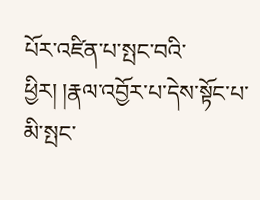པོར་འཛིན་པ་སྤང་བའི་ཕྱིར། །རྣལ་འབྱོར་པ་དེས་སྟོང་པ་མི་སྤང་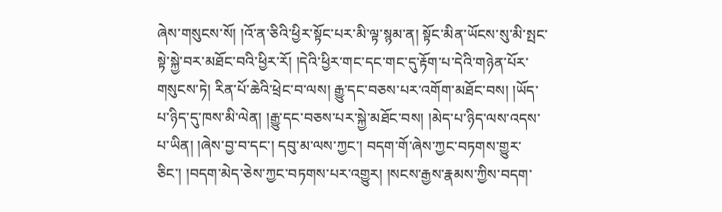ཞེས་གསུངས་སོ། །འོ་ན་ཅིའི་ཕྱིར་སྟོང་པར་མི་ལྟ་སྙམ་ན། སྟོང་མིན་ཡོངས་སུ་མི་སྤང་སྟེ་སྐྱེ་བར་མཐོང་བའི་ཕྱིར་རོ། །དེའི་ཕྱིར་གང་དང་གང་དུ་རྟོག་པ་དེའི་གཉེན་པོར་གསུངས་ཏེ། རིན་པོ་ཆེའི་ཕྲེང་བ་ལས། རྒྱུ་དང་བཅས་པར་འགོག་མཐོང་བས། །ཡོད་པ་ཉིད་དུ་ཁས་མི་ལེན། །རྒྱུ་དང་བཅས་པར་སྐྱེ་མཐོང་བས། །མེད་པ་ཉིད་ལས་འདས་པ་ཡིན། །ཞེས་བྱ་བ་དང་། དབུ་མ་ལས་ཀྱང་། བདག་གོ་ཞེས་ཀྱང་བཏགས་གྱུར་ཅིང་། །བདག་མེད་ཅེས་ཀྱང་བཏགས་པར་འགྱུར། །སངས་རྒྱས་རྣམས་ཀྱིས་བདག་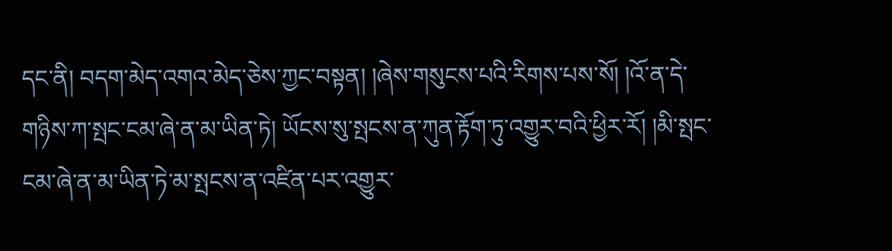དང་ནི། བདག་མེད་འགའ་མེད་ཅེས་ཀྱང་བསྟན། །ཞེས་གསུངས་པའི་རིགས་པས་སོ། །འོ་ན་དེ་གཉིས་ཀ་སྤང་ངམ་ཞེ་ན་མ་ཡིན་ཏེ། ཡོངས་སུ་སྤངས་ན་ཀུན་རྟོག་ཏུ་འགྱུར་བའི་ཕྱིར་རོ། །མི་སྤང་ངམ་ཞེ་ན་མ་ཡིན་ཏེ་མ་སྤངས་ན་འཛིན་པར་འགྱུར་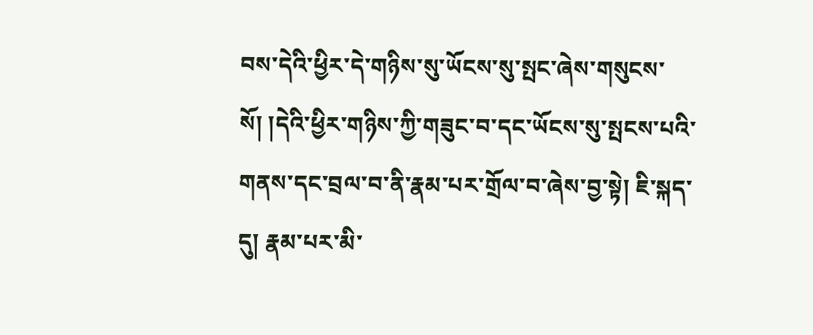བས་དེའི་ཕྱིར་དེ་གཉིས་སུ་ཡོངས་སུ་སྤང་ཞེས་གསུངས་སོ། །དེའི་ཕྱིར་གཉིས་ཀྱི་གཟུང་བ་དང་ཡོངས་སུ་སྤངས་པའི་གནས་དང་བྲལ་བ་ནི་རྣམ་པར་གྲོལ་བ་ཞེས་བྱ་སྟེ། ཇི་སྐད་དུ། རྣམ་པར་མི་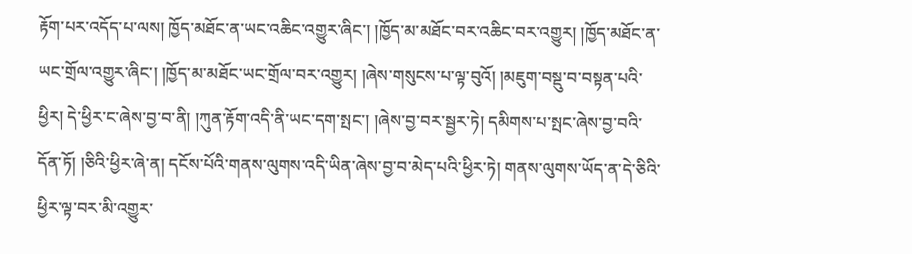རྟོག་པར་འདོད་པ་ལས། ཁྱོད་མཐོང་ན་ཡང་འཆིང་འགྱུར་ཞིང་། །ཁྱོད་མ་མཐོང་བར་འཆིང་བར་འགྱུར། །ཁྱོད་མཐོང་ན་ཡང་གྲོལ་འགྱུར་ཞིང་། །ཁྱོད་མ་མཐོང་ཡང་གྲོལ་བར་འགྱུར། །ཞེས་གསུངས་པ་ལྟ་བུའོ། །མཇུག་བསྡུ་བ་བསྟན་པའི་ཕྱིར། དེ་ཕྱིར་ང་ཞེས་བྱ་བ་ནི། །ཀུན་རྟོག་འདི་ནི་ཡང་དག་སྤང་། །ཞེས་བྱ་བར་སྦྱར་ཏེ། དམིགས་པ་སྤང་ཞེས་བྱ་བའི་དོན་ཏོ། །ཅིའི་ཕྱིར་ཞེ་ན། དངོས་པོའི་གནས་ལུགས་འདི་ཡིན་ཞེས་བྱ་བ་མེད་པའི་ཕྱིར་ཏེ། གནས་ལུགས་ཡོད་ན་དེ་ཅིའི་ཕྱིར་ལྟ་བར་མི་འགྱུར་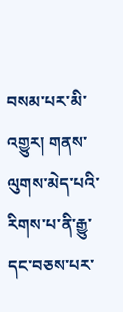བསམ་པར་མི་འགྱུར། གནས་ལུགས་མེད་པའི་རིགས་པ་ནི་རྒྱུ་དང་བཅས་པར་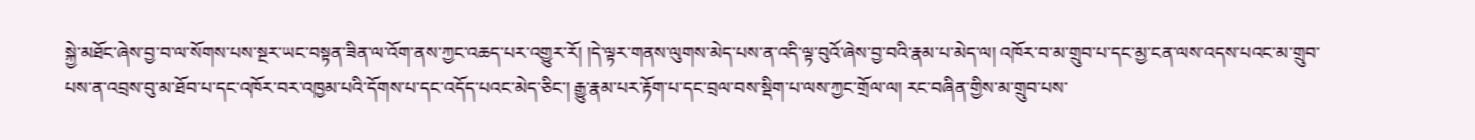སྐྱེ་མཐོང་ཞེས་བྱ་བ་ལ་སོགས་པས་སྔར་ཡང་བསྟན་ཟིན་ལ་འོག་ནས་ཀྱང་འཆད་པར་འགྱུར་རོ། །དེ་ལྟར་གནས་ལུགས་མེད་པས་ན་འདི་ལྟ་བུའོ་ཞེས་བྱ་བའི་རྣམ་པ་མེད་ལ། འཁོར་བ་མ་གྲུབ་པ་དང་མྱ་ངན་ལས་འདས་པའང་མ་གྲུབ་པས་ན་འབྲས་བུ་མ་ཐོབ་པ་དང་འཁོར་བར་འཁྱམ་པའི་དོགས་པ་དང་འདོད་པའང་མེད་ཅིང་། རྒྱུ་རྣམ་པར་རྟོག་པ་དང་བྲལ་བས་སྡིག་པ་ལས་ཀྱང་གྲོལ་ལ། རང་བཞིན་གྱིས་མ་གྲུབ་པས་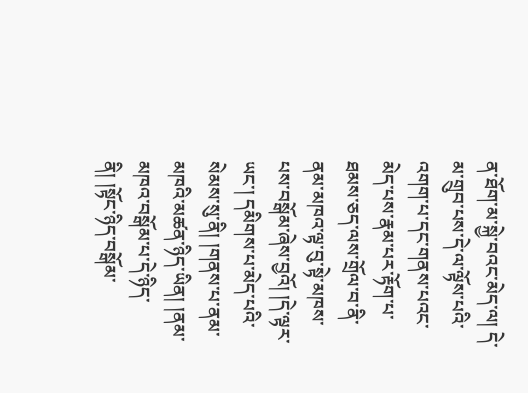ན་ཐོག་མ་སྐྱེ་བའང་མེད་ལ། དེ་མ་གྲུབ་པས་དེ་ལ་ལྟོས་པའི་འགག་པ་དང་གནས་པའང་མེད་པས་རྣམ་པར་རྟོག་པ་ཐམས་ཅད་ལས་གྲོལ་བ་ནི་ནམ་མཁའ་ལྟ་བུ་སྟེ་མཁས་པས་བསྒོམ་ཞེས་བྱའོ། །དེ་ལྟར་ཡང་། དམིགས་པ་མེད་པའི་སེམས་སུ་ནི། །གནས་པ་ནམ་མཁའི་མཚན་ཉིད་ཡིན། །ནམ་མཁའ་བསྒོམ་པ་དེ་ཉིད་ནི། །སྟོང་ཉིད་བསྒོམ་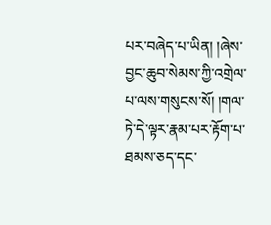པར་བཞེད་པ་ཡིན། །ཞེས་བྱང་ཆུབ་སེམས་ཀྱི་འགྲེལ་པ་ལས་གསུངས་སོ། །གལ་ཏེ་དེ་ལྟར་རྣམ་པར་རྟོག་པ་ཐམས་ཅད་དང་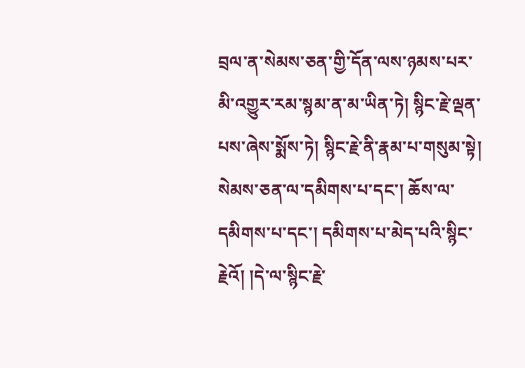བྲལ་ན་སེམས་ཅན་གྱི་དོན་ལས་ཉམས་པར་མི་འགྱུར་རམ་སྙམ་ན་མ་ཡིན་ཏེ། སྙིང་རྗེ་ལྡན་པས་ཞེས་སྨོས་ཏེ། སྙིང་རྗེ་ནི་རྣམ་པ་གསུམ་སྟེ། སེམས་ཅན་ལ་དམིགས་པ་དང་། ཆོས་ལ་དམིགས་པ་དང་། དམིགས་པ་མེད་པའི་སྙིང་རྗེའོ། །དེ་ལ་སྙིང་རྗེ་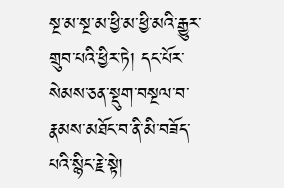སྔ་མ་སྔ་མ་ཕྱི་མ་ཕྱི་མའི་རྒྱུར་གྲུབ་པའི་ཕྱིར་ཏེ། དང་པོར་སེམས་ཅན་སྡུག་བསྔལ་བ་རྣམས་མཐོང་བ་ནི་མི་བཟོད་པའི་སྙིང་རྗེ་སྟེ།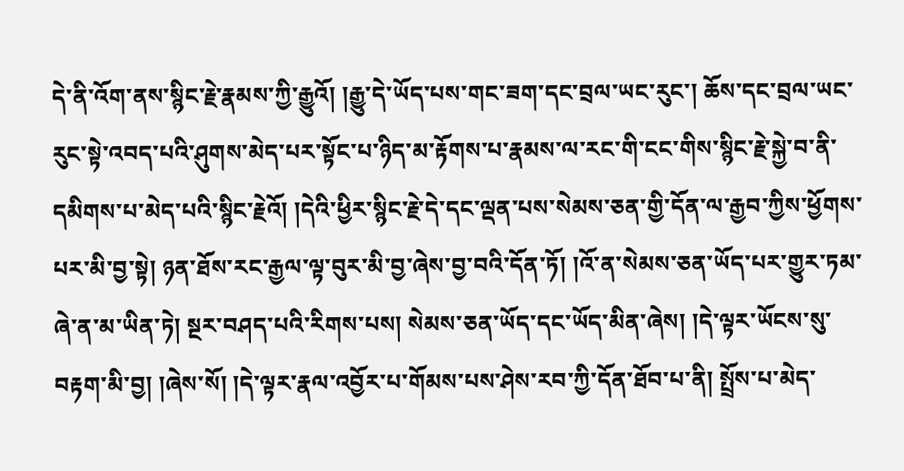དེ་ནི་འོག་ནས་སྙིང་རྗེ་རྣམས་ཀྱི་རྒྱུའོ། །རྒྱུ་དེ་ཡོད་པས་གང་ཟག་དང་བྲལ་ཡང་རུང་། ཆོས་དང་བྲལ་ཡང་རུང་སྟེ་འབད་པའི་ཤུགས་མེད་པར་སྟོང་པ་ཉིད་མ་རྟོགས་པ་རྣམས་ལ་རང་གི་ངང་གིས་སྙིང་རྗེ་སྐྱེ་བ་ནི་དམིགས་པ་མེད་པའི་སྙིང་རྗེའོ། །དེའི་ཕྱིར་སྙིང་རྗེ་དེ་དང་ལྡན་པས་སེམས་ཅན་གྱི་དོན་ལ་རྒྱབ་ཀྱིས་ཕྱོགས་པར་མི་བྱ་སྟེ། ཉན་ཐོས་རང་རྒྱལ་ལྟ་བུར་མི་བྱ་ཞེས་བྱ་བའི་དོན་ཏོ། །འོ་ན་སེམས་ཅན་ཡོད་པར་གྱུར་ཏམ་ཞེ་ན་མ་ཡིན་ཏེ། སྔར་བཤད་པའི་རིགས་པས། སེམས་ཅན་ཡོད་དང་ཡོད་མིན་ཞེས། །དེ་ལྟར་ཡོངས་སུ་བརྟག་མི་བྱ། །ཞེས་སོ། །དེ་ལྟར་རྣལ་འབྱོར་པ་གོམས་པས་ཤེས་རབ་ཀྱི་དོན་ཐོབ་པ་ནི། སྤྲོས་པ་མེད་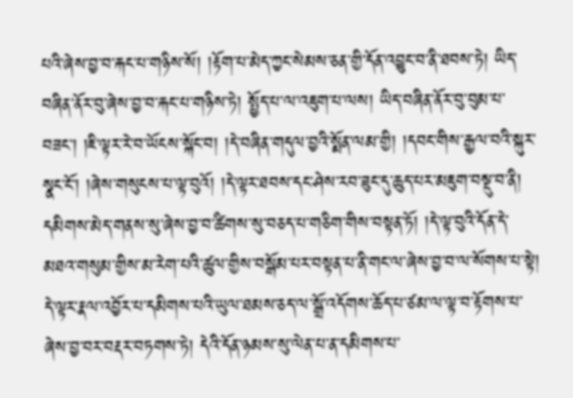པའི་ཞེས་བྱ་བ་རྐང་པ་གཉིས་སོ། །རྟོག་པ་མེད་ཀྱང་སེམས་ཅན་གྱི་དོན་འབྱུང་བ་ནི་ཐབས་ཏེ། ཡིད་བཞིན་ནོར་བུ་ཞེས་བྱ་བ་རྐང་པ་གཉིས་ཏེ། སྤྱོད་པ་ལ་འཇུག་པ་ལས། ཡིད་བཞིན་ནོར་བུ་བུམ་པ་བཟང་། །ཇི་ལྟར་རེ་བ་ཡོངས་སྐོང་བ། །དེ་བཞིན་གདུལ་བྱའི་སྨོན་ལམ་གྱི། །དབང་གིས་རྒྱལ་བའི་སྐུར་སྣང་ངོ་། །ཞེས་གསུངས་པ་ལྟ་བུའོ། །དེ་ལྟར་ཐབས་དང་ཤེས་རབ་ཟུང་དུ་ཆུད་པར་མཇུག་བསྡུ་བ་ནི། དམིགས་མེད་གནས་སུ་ཞེས་བྱ་བ་ཚིགས་སུ་བཅད་པ་གཅིག་གིས་བསྟན་ཏོ། །དེ་ལྟ་བུའི་དོན་དེ་མཐའ་གསུམ་གྱིས་མ་རེག་པའི་ཚུལ་གྱིས་བསྒོམ་པར་བསྟན་པ་ནི་གང་ལ་ཞེས་བྱ་བ་ལ་སོགས་པ་སྟེ། དེ་ལྟར་རྣལ་འབྱོར་པ་དམིགས་པའི་ཡུལ་ཐམས་ཅད་ལ་སྒྲོ་འདོགས་ཆོད་པ་ཙམ་ལ་ལྟ་བ་རྟོགས་པ་ཞེས་བྱ་བར་བརྡར་བཏགས་ཏེ། དེའི་དོན་ཉམས་སུ་ལེན་པ་ན་དམིགས་པ་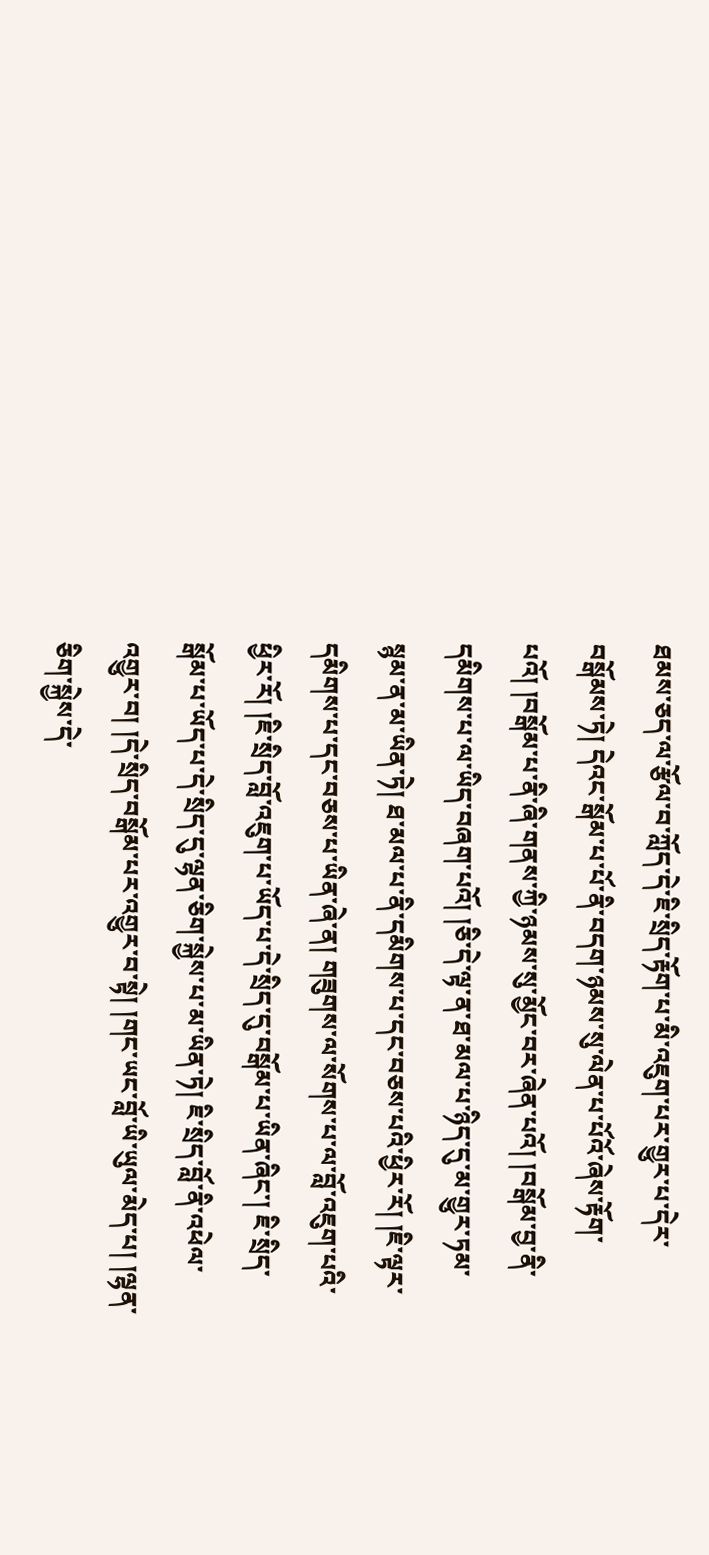ཐམས་ཅད་ལ་རྩོལ་བ་ཀློད་དེ་ཇི་སྲིད་རྟོག་པ་མི་འཇུག་པར་གྱུར་པ་དེར་བསྒོམས་ཏེ། དེའང་སྒོམ་པ་པོ་ནི་བདག་ཉམས་སུ་ལེན་པ་པོའོ་ཞེས་རྟོག་པའོ། །བསྒོམ་པ་ནི་ཞི་གནས་ཀྱི་ཉམས་སུ་མྱོང་བར་ཞེན་པའོ། །བསྒོམ་བྱ་ནི་དམིགས་པ་ལ་ཡིད་བཞག་པའོ། །ཅི་དེ་ལྟ་ན་ཐ་མལ་པ་ཉིད་དུ་མ་གྱུར་ཏམ་སྙམ་ན་མ་ཡིན་ཏེ། ཐ་མལ་པ་ནི་དམིགས་པ་དང་བཅས་པའི་ཕྱིར་རོ། །ཇི་ལྟར་དམིགས་པ་དང་བཅས་པ་ཡིན་ཞེ་ན། གཟུགས་ལ་སོགས་པ་ལ་བློ་འཇུག་པའི་ཕྱིར་རོ། །ཇི་སྲིད་བློ་འཇུག་པ་ཡོད་པ་དེ་སྲིད་དུ་བསྒོམ་པ་ཡིན་ཞིང་། ཇི་སྲིད་སྒོམ་པ་ཡོད་པ་དེ་སྲིད་དུ་ལྷན་ཅིག་སྐྱེས་པ་མ་ཡིན་ཏེ། ཇི་སྲིད་བློ་ནི་འཕེལ་འགྱུར་བ། །དེ་སྲིད་བསྒོམ་པར་འགྱུར་བ་སྟེ། །གང་ཡང་བློ་ཡི་ཡུལ་མེད་པ། །ལྷན་ཅིག་སྐྱེས་དེ་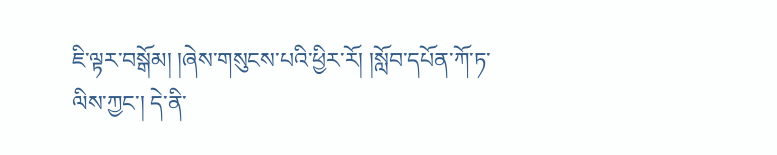ཇི་ལྟར་བསྒོམ། །ཞེས་གསུངས་པའི་ཕྱིར་རོ། །སློབ་དཔོན་ཀོ་ཏ་ལིས་ཀྱང་། དེ་ནི་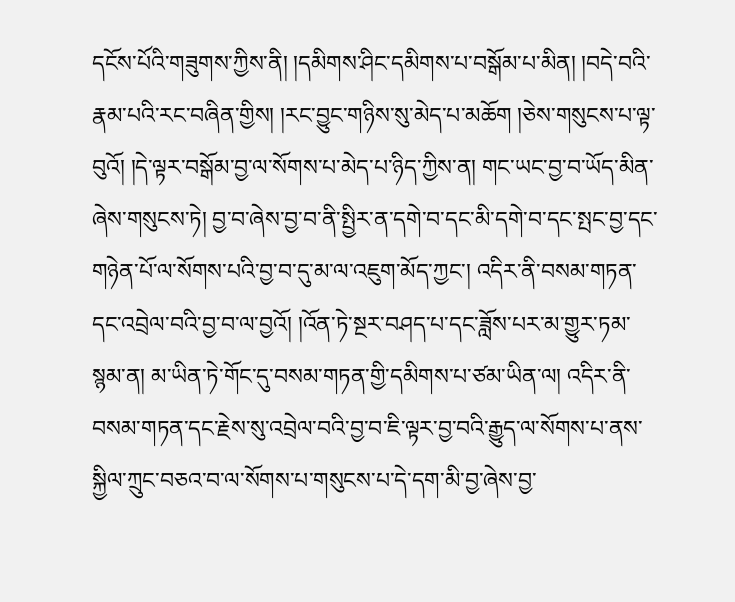དངོས་པོའི་གཟུགས་ཀྱིས་ནི། །དམིགས་ཤིང་དམིགས་པ་བསྒོམ་པ་མིན། །བདེ་བའི་རྣམ་པའི་རང་བཞིན་གྱིས། །རང་བྱུང་གཉིས་སུ་མེད་པ་མཆོག །ཅེས་གསུངས་པ་ལྟ་བུའོ། །དེ་ལྟར་བསྒོམ་བྱ་ལ་སོགས་པ་མེད་པ་ཉིད་ཀྱིས་ན། གང་ཡང་བྱ་བ་ཡོད་མིན་ཞེས་གསུངས་ཏེ། བྱ་བ་ཞེས་བྱ་བ་ནི་སྤྱིར་ན་དགེ་བ་དང་མི་དགེ་བ་དང་སྤང་བྱ་དང་གཉེན་པོ་ལ་སོགས་པའི་བྱ་བ་དུ་མ་ལ་འཇུག་མོད་ཀྱང་། འདིར་ནི་བསམ་གཏན་དང་འབྲེལ་བའི་བྱ་བ་ལ་བྱའོ། །འོན་ཏེ་སྔར་བཤད་པ་དང་ཟློས་པར་མ་གྱུར་ཏམ་སྙམ་ན། མ་ཡིན་ཏེ་གོང་དུ་བསམ་གཏན་གྱི་དམིགས་པ་ཙམ་ཡིན་ལ། འདིར་ནི་བསམ་གཏན་དང་རྗེས་སུ་འབྲེལ་བའི་བྱ་བ་ཇི་ལྟར་བྱ་བའི་རྒྱུད་ལ་སོགས་པ་ནས་སྐྱིལ་ཀྲུང་བཅའ་བ་ལ་སོགས་པ་གསུངས་པ་དེ་དག་མི་བྱ་ཞེས་བྱ་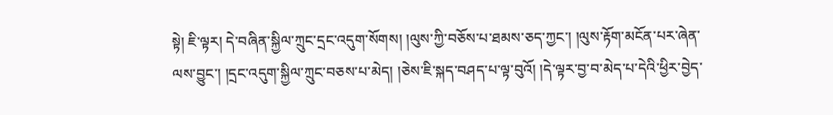སྟེ། ཇི་ལྟར། དེ་བཞིན་སྐྱིལ་ཀྲུང་དྲང་འདུག་སོགས། །ལུས་ཀྱི་བཅོས་པ་ཐམས་ཅད་ཀྱང་། །ལུས་རྟོག་མངོན་པར་ཞེན་ལས་བྱུང་། །དྲང་འདུག་སྐྱིལ་ཀྲུང་བཅས་པ་མེད། །ཅེས་ཇི་སྐད་བཤད་པ་ལྟ་བུའོ། །དེ་ལྟར་བྱ་བ་མེད་པ་དེའི་ཕྱིར་བྱེད་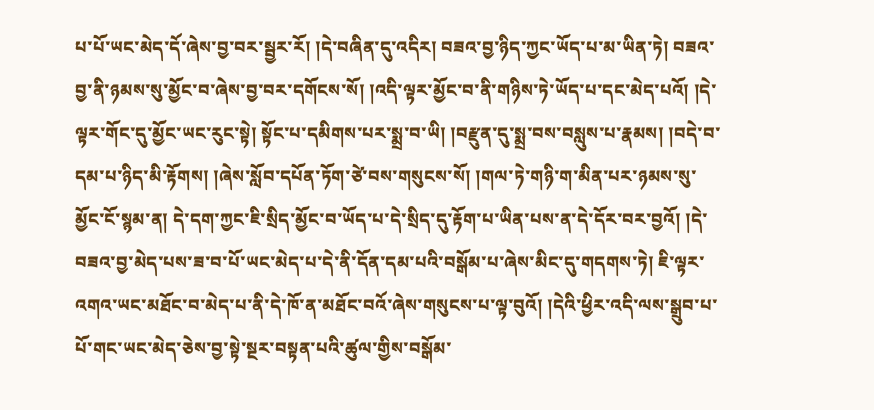པ་པོ་ཡང་མེད་དོ་ཞེས་བྱ་བར་སྦྱར་རོ། །དེ་བཞིན་དུ་འདིར། བཟའ་བྱ་ཉིད་ཀྱང་ཡོད་པ་མ་ཡིན་ཏེ། བཟའ་བྱ་ནི་ཉམས་སུ་མྱོང་བ་ཞེས་བྱ་བར་དགོངས་སོ། །འདི་ལྟར་མྱོང་བ་ནི་གཉིས་ཏེ་ཡོད་པ་དང་མེད་པའོ། །དེ་ལྟར་གོང་དུ་མྱོང་ཡང་རུང་སྟེ། སྟོང་པ་དམིགས་པར་སྨྲ་བ་ཡི། །བརྫུན་དུ་སྨྲ་བས་བསླུས་པ་རྣམས། །བདེ་བ་དམ་པ་ཉིད་མི་རྟོགས། །ཞེས་སློབ་དཔོན་ཏོག་ཙེ་བས་གསུངས་སོ། །གལ་ཏེ་གཉི་ག་མིན་པར་ཉམས་སུ་མྱོང་ངོ་སྙམ་ན། དེ་དག་ཀྱང་ཇི་སྲིད་མྱོང་བ་ཡོད་པ་དེ་སྲིད་དུ་རྟོག་པ་ཡིན་པས་ན་དེ་དོར་བར་བྱའོ། །དེ་བཟའ་བྱ་མེད་པས་ཟ་བ་པོ་ཡང་མེད་པ་དེ་ནི་དོན་དམ་པའི་བསྒོམ་པ་ཞེས་མིང་དུ་གདགས་ཏེ། ཇི་ལྟར་འགའ་ཡང་མཐོང་བ་མེད་པ་ནི་དེ་ཁོ་ན་མཐོང་བའོ་ཞེས་གསུངས་པ་ལྟ་བུའོ། །དེའི་ཕྱིར་འདི་ལས་སྒྲུབ་པ་པོ་གང་ཡང་མེད་ཅེས་བྱ་སྟེ་སྔར་བསྟན་པའི་ཚུལ་གྱིས་བསྒོམ་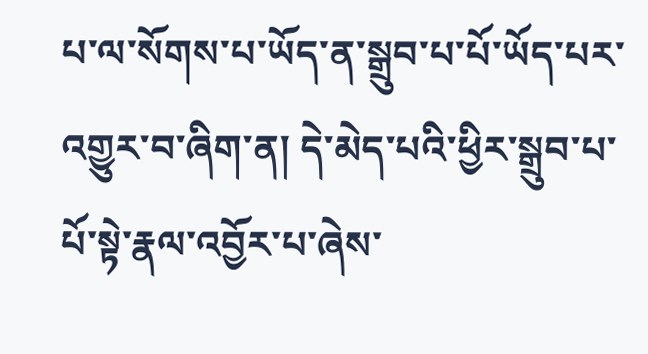པ་ལ་སོགས་པ་ཡོད་ན་སྒྲུབ་པ་པོ་ཡོད་པར་འགྱུར་བ་ཞིག་ན། དེ་མེད་པའི་ཕྱིར་སྒྲུབ་པ་པོ་སྟེ་རྣལ་འབྱོར་པ་ཞེས་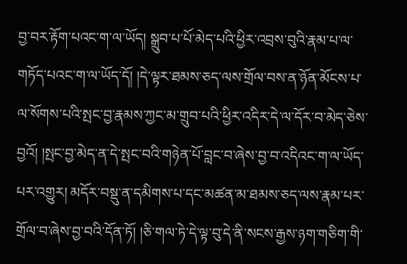བྱ་བར་རྟོག་པའང་ག་ལ་ཡོད། སྒྲུབ་པ་པོ་མེད་པའི་ཕྱིར་འབྲས་བུའི་རྣམ་པ་ལ་གཏོད་པའང་ག་ལ་ཡོད་དོ། །དེ་ལྟར་ཐམས་ཅད་ལས་གྲོལ་བས་ན་ཉོན་མོངས་པ་ལ་སོགས་པའི་སྤང་བྱ་རྣམས་ཀྱང་མ་གྲུབ་པའི་ཕྱིར་འདིར་དེ་ལ་དོར་བ་མེད་ཅེས་བྱའོ། །སྤང་བྱ་མེད་ན་དེ་སྤང་བའི་གཉེན་པོ་བླང་བ་ཞེས་བྱ་བ་འདིའང་ག་ལ་ཡོད་པར་འགྱུར། མདོར་བསྡུ་ན་དམིགས་པ་དང་མཚན་མ་ཐམས་ཅད་ལས་རྣམ་པར་གྲོལ་བ་ཞེས་བྱ་བའི་དོན་ཏོ། །ཅི་གལ་ཏེ་དེ་ལྟ་བུ་དེ་ནི་སངས་རྒྱས་ཉག་གཅིག་གི་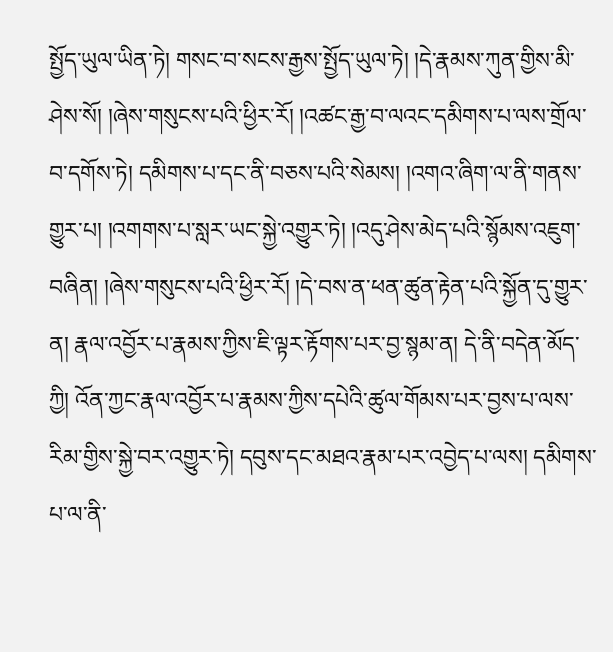སྤྱོད་ཡུལ་ཡིན་ཏེ། གསང་བ་སངས་རྒྱས་སྤྱོད་ཡུལ་ཏེ། །དེ་རྣམས་ཀུན་གྱིས་མི་ཤེས་སོ། །ཞེས་གསུངས་པའི་ཕྱིར་རོ། །འཚང་རྒྱ་བ་ལའང་དམིགས་པ་ལས་གྲོལ་བ་དགོས་ཏེ། དམིགས་པ་དང་ནི་བཅས་པའི་སེམས། །འགའ་ཞིག་ལ་ནི་གནས་གྱུར་པ། །འགགས་པ་སླར་ཡང་སྐྱེ་འགྱུར་ཏེ། །འདུ་ཤེས་མེད་པའི་སྙོམས་འཇུག་བཞིན། །ཞེས་གསུངས་པའི་ཕྱིར་རོ། །དེ་བས་ན་ཕན་ཚུན་རྟེན་པའི་སྐྱོན་དུ་གྱུར་ན། རྣལ་འབྱོར་པ་རྣམས་ཀྱིས་ཇི་ལྟར་རྟོགས་པར་བྱ་སྙམ་ན། དེ་ནི་བདེན་མོད་ཀྱི། འོན་ཀྱང་རྣལ་འབྱོར་པ་རྣམས་ཀྱིས་དཔེའི་ཚུལ་གོམས་པར་བྱས་པ་ལས་རིམ་གྱིས་སྐྱེ་བར་འགྱུར་ཏེ། དབུས་དང་མཐའ་རྣམ་པར་འབྱེད་པ་ལས། དམིགས་པ་ལ་ནི་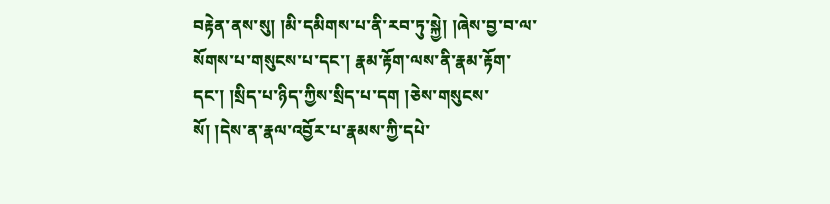བརྟེན་ནས་སུ། །མི་དམིགས་པ་ནི་རབ་ཏུ་སྐྱེ། །ཞེས་བྱ་བ་ལ་སོགས་པ་གསུངས་པ་དང་། རྣམ་རྟོག་ལས་ནི་རྣམ་རྟོག་དང་། །སྲིད་པ་ཉིད་ཀྱིས་སྲིད་པ་དག །ཅེས་གསུངས་སོ། །དེས་ན་རྣལ་འབྱོར་པ་རྣམས་ཀྱི་དཔེ་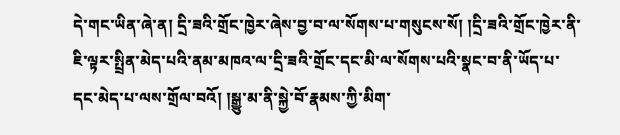དེ་གང་ཡིན་ཞེ་ན། དྲི་ཟའི་གྲོང་ཁྱེར་ཞེས་བྱ་བ་ལ་སོགས་པ་གསུངས་སོ། །དྲི་ཟའི་གྲོང་ཁྱེར་ནི་ཇི་ལྟར་སྤྲིན་མེད་པའི་ནམ་མཁའ་ལ་དྲི་ཟའི་གྲོང་དང་མི་ལ་སོགས་པའི་སྣང་བ་ནི་ཡོད་པ་དང་མེད་པ་ལས་གྲོལ་བའོ། །སྒྱུ་མ་ནི་སྐྱེ་བོ་རྣམས་ཀྱི་མིག་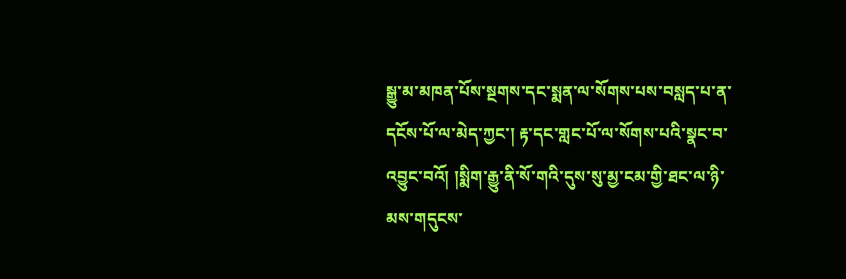སྒྱུ་མ་མཁན་པོས་སྔགས་དང་སྨན་ལ་སོགས་པས་བསླད་པ་ན་དངོས་པོ་ལ་མེད་ཀྱང་། རྟ་དང་གླང་པོ་ལ་སོགས་པའི་སྣང་བ་འབྱུང་བའོ། །སྨིག་རྒྱུ་ནི་སོ་གའི་དུས་སུ་མྱ་ངམ་གྱི་ཐང་ལ་ཉི་མས་གདུངས་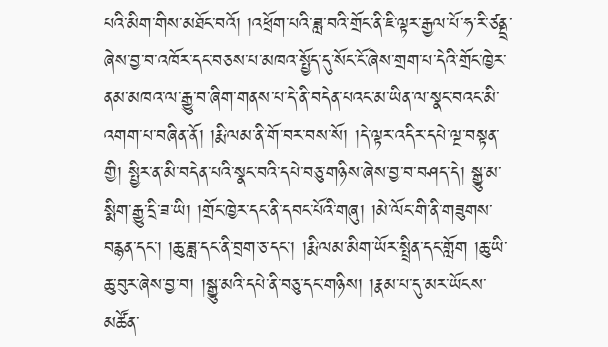པའི་མིག་གིས་མཐོང་བའོ། །འཕྲོག་པའི་ཟླ་བའི་གྲོང་ནི་ཇི་ལྟར་རྒྱལ་པོ་ཧ་རི་ཙནྡྲ་ཞེས་བྱ་བ་འཁོར་དང་བཅས་པ་མཁའ་སྤྱོད་དུ་སོང་ངོ་ཞེས་གྲག་པ་དེའི་གྲོང་ཁྱེར་ནམ་མཁའ་ལ་རྒྱུ་བ་ཞིག་གནས་པ་དེ་ནི་བདེན་པའང་མ་ཡིན་ལ་སྣང་བའང་མི་འགག་པ་བཞིན་ནོ། །རྨི་ལམ་ནི་གོ་བར་བས་སོ། །དེ་ལྟར་འདིར་དཔེ་ལྔ་བསྟན་གྱི། སྤྱིར་ན་མི་བདེན་པའི་སྣང་བའི་དཔེ་བཅུ་གཉིས་ཞེས་བྱ་བ་བཤད་དེ། སྒྱུ་མ་སྨིག་རྒྱུ་དྲི་ཟ་ཡི། །གྲོང་ཁྱེར་དང་ནི་དབང་པོའི་གཞུ། །མེ་ལོང་གི་ནི་གཟུགས་བརྙན་དང་། །ཆུ་ཟླ་དང་ནི་བྲག་ཅ་དང་། །རྨི་ལམ་མིག་ཡོར་སྤྲིན་དང་གློག །ཆུ་ཡི་ཆུ་བུར་ཞེས་བྱ་བ། །སྒྱུ་མའི་དཔེ་ནི་བཅུ་དང་གཉིས། །རྣམ་པ་དུ་མར་ཡོངས་མཚོན་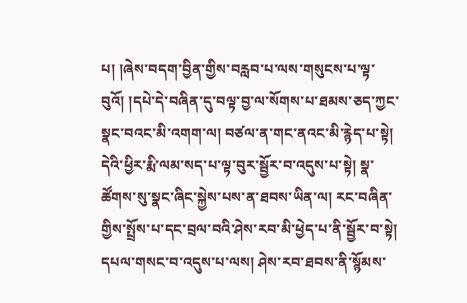པ། །ཞེས་བདག་བྱིན་གྱིས་བརླབ་པ་ལས་གསུངས་པ་ལྟ་བུའོ། །དཔེ་དེ་བཞིན་དུ་བལྟ་བྱ་ལ་སོགས་པ་ཐམས་ཅད་ཀྱང་སྣང་བའང་མི་འགག་ལ། བཙལ་ན་གང་ནའང་མི་རྙེད་པ་སྟེ། དེའི་ཕྱིར་རྨི་ལམ་སད་པ་ལྟ་བུར་སྦྱོར་བ་འདུས་པ་སྟེ། སྣ་ཚོགས་སུ་སྣང་ཞིང་སྐྱེས་པས་ན་ཐབས་ཡིན་ལ། རང་བཞིན་གྱིས་སྤྲོས་པ་དང་བྲལ་བའི་ཤེས་རབ་མི་ཕྱེད་པ་ནི་སྦྱོར་བ་སྟེ། དཔལ་གསང་བ་འདུས་པ་ལས། ཤེས་རབ་ཐབས་ནི་སྙོམས་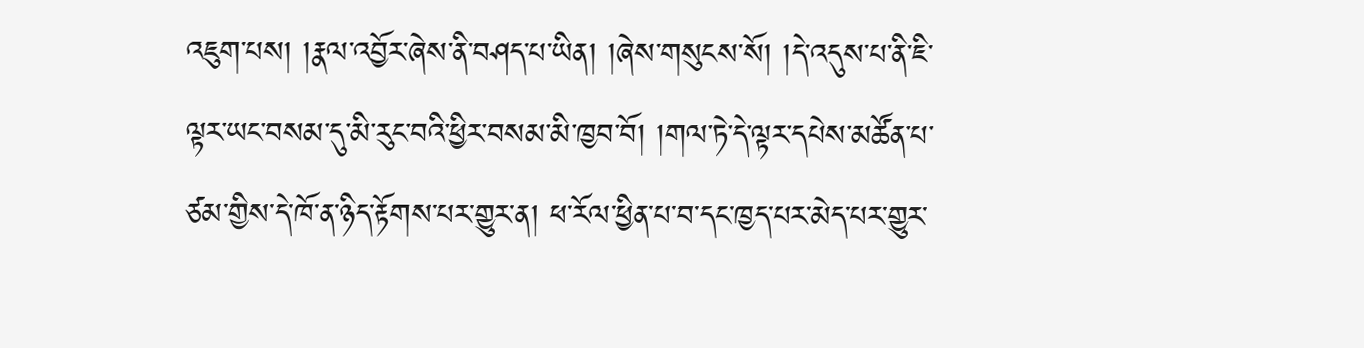འཇུག་པས། །རྣལ་འབྱོར་ཞེས་ནི་བཤད་པ་ཡིན། །ཞེས་གསུངས་སོ། །དེ་འདུས་པ་ནི་ཇི་ལྟར་ཡང་བསམ་དུ་མི་རུང་བའི་ཕྱིར་བསམ་མི་ཁྱབ་བོ། །གལ་ཏེ་དེ་ལྟར་དཔེས་མཚོན་པ་ཙམ་གྱིས་དེ་ཁོ་ན་ཉིད་རྟོགས་པར་གྱུར་ན། ཕ་རོལ་ཕྱིན་པ་བ་དང་ཁྱད་པར་མེད་པར་གྱུར་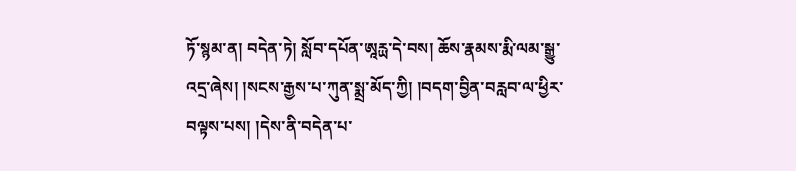ཏོ་སྙམ་ན། བདེན་ཏེ། སློབ་དཔོན་ཨཱརྻ་དེ་བས། ཆོས་རྣམས་རྨི་ལམ་སྒྱུ་འདྲ་ཞེས། །སངས་རྒྱས་པ་ཀུན་སྨྲ་མོད་ཀྱི། །བདག་བྱིན་བརླབ་ལ་ཕྱིར་བལྟས་པས། །དེས་ནི་བདེན་པ་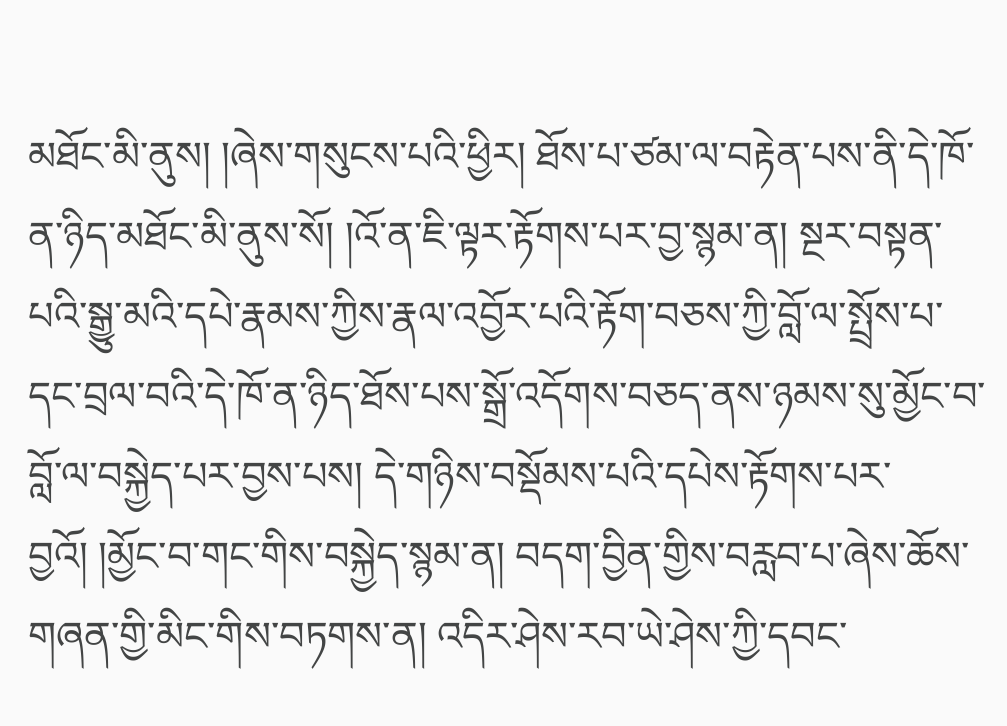མཐོང་མི་ནུས། །ཞེས་གསུངས་པའི་ཕྱིར། ཐོས་པ་ཙམ་ལ་བརྟེན་པས་ནི་དེ་ཁོ་ན་ཉིད་མཐོང་མི་ནུས་སོ། །འོ་ན་ཇི་ལྟར་རྟོགས་པར་བྱ་སྙམ་ན། སྔར་བསྟན་པའི་སྒྱུ་མའི་དཔེ་རྣམས་ཀྱིས་རྣལ་འབྱོར་པའི་རྟོག་བཅས་ཀྱི་བློ་ལ་སྤྲོས་པ་དང་བྲལ་བའི་དེ་ཁོ་ན་ཉིད་ཐོས་པས་སྒྲོ་འདོགས་བཅད་ནས་ཉམས་སུ་མྱོང་བ་བློ་ལ་བསྐྱེད་པར་བྱས་པས། དེ་གཉིས་བསྡོམས་པའི་དཔེས་རྟོགས་པར་བྱའོ། །མྱོང་བ་གང་གིས་བསྐྱེད་སྙམ་ན། བདག་བྱིན་གྱིས་བརླབ་པ་ཞེས་ཆོས་གཞན་གྱི་མིང་གིས་བཏགས་ན། འདིར་ཤེས་རབ་ཡེ་ཤེས་ཀྱི་དབང་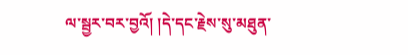ལ་སྦྱར་བར་བྱའོ། །དེ་དང་རྗེས་སུ་མཐུན་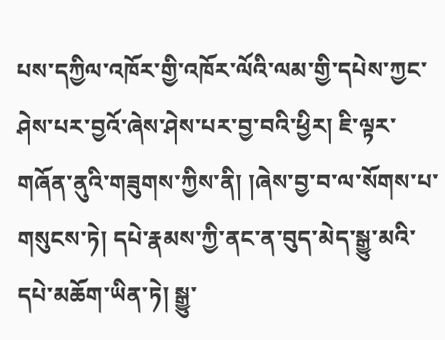པས་དཀྱིལ་འཁོར་གྱི་འཁོར་ལོའི་ལམ་གྱི་དཔེས་ཀྱང་ཤེས་པར་བྱའོ་ཞེས་ཤེས་པར་བྱ་བའི་ཕྱིར། ཇི་ལྟར་གཞོན་ནུའི་གཟུགས་ཀྱིས་ནི། །ཞེས་བྱ་བ་ལ་སོགས་པ་གསུངས་ཏེ། དཔེ་རྣམས་ཀྱི་ནང་ན་བུད་མེད་སྒྱུ་མའི་དཔེ་མཆོག་ཡིན་ཏེ། སྒྱུ་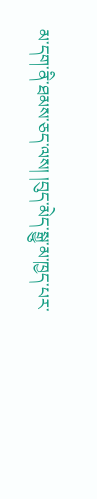མ་དག་ནི་ཐམས་ཅད་ལས། །བུད་མེད་སྒྱུ་མ་ཁྱད་པར་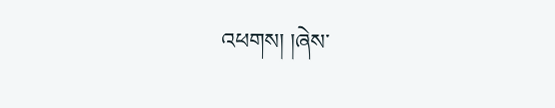འཕགས། །ཞེས་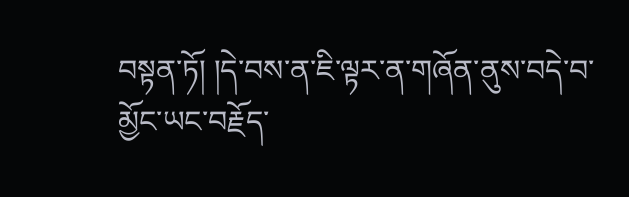བསྟན་ཏོ། །དེ་བས་ན་ཇི་ལྟར་ན་གཞོན་ནུས་བདེ་བ་མྱོང་ཡང་བརྗོད་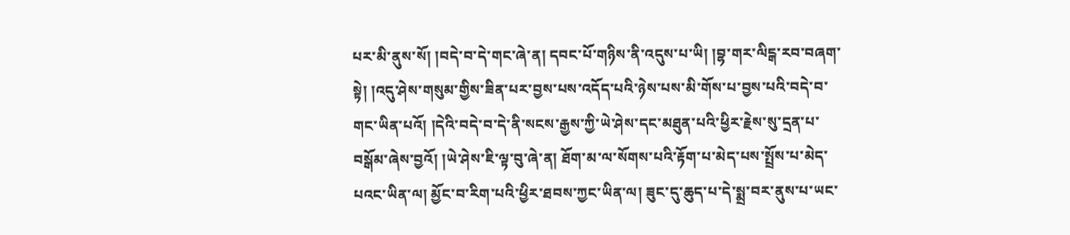པར་མི་ནུས་སོ། །བདེ་བ་དེ་གང་ཞེ་ན། དབང་པོ་གཉིས་ནི་འདུས་པ་ཡི། །བྷ་གར་ལིངྒ་རབ་བཞག་སྟེ། །འདུ་ཤེས་གསུམ་གྱིས་ཟིན་པར་བྱས་པས་འདོད་པའི་ཉེས་པས་མི་གོས་པ་བྱས་པའི་བདེ་བ་གང་ཡིན་པའོ། །དེའི་བདེ་བ་དེ་ནི་སངས་རྒྱས་ཀྱི་ཡེ་ཤེས་དང་མཐུན་པའི་ཕྱིར་རྗེས་སུ་དྲན་པ་བསྒོམ་ཞེས་བྱའོ། །ཡེ་ཤེས་ཇི་ལྟ་བུ་ཞེ་ན། ཐོག་མ་ལ་སོགས་པའི་རྟོག་པ་མེད་པས་སྤྲོས་པ་མེད་པའང་ཡིན་ལ། མྱོང་བ་རིག་པའི་ཕྱིར་ཐབས་ཀྱང་ཡིན་ལ། ཟུང་དུ་ཆུད་པ་དེ་སྨྲ་བར་ནུས་པ་ཡང་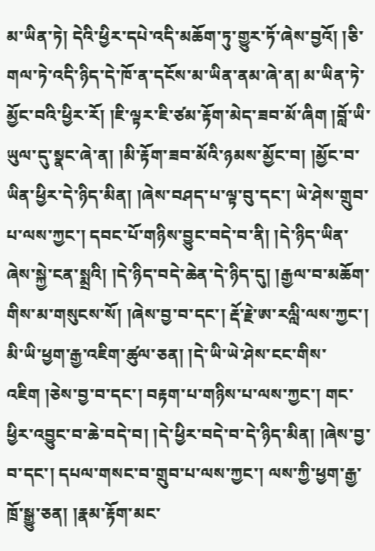མ་ཡིན་ཏེ། དེའི་ཕྱིར་དཔེ་འདི་མཆོག་ཏུ་གྱུར་ཏོ་ཞེས་བྱའོ། །ཅི་གལ་ཏེ་འདི་ཉིད་དེ་ཁོ་ན་དངོས་མ་ཡིན་ནམ་ཞེ་ན། མ་ཡིན་ཏེ་མྱོང་བའི་ཕྱིར་རོ། །ཇི་ལྟར་ཇི་ཙམ་རྟོག་མེད་ཟབ་མོ་ཞིག །བློ་ཡི་ཡུལ་དུ་སྣང་ཞེ་ན། །མི་རྟོག་ཟབ་མོའི་ཉམས་མྱོང་བ། །མྱོང་བ་ཡིན་ཕྱིར་དེ་ཉིད་མིན། །ཞེས་བཤད་པ་ལྟ་བུ་དང་། ཡེ་ཤེས་གྲུབ་པ་ལས་ཀྱང་། དབང་པོ་གཉིས་བྱུང་བདེ་བ་ནི། །དེ་ཉིད་ཡིན་ཞེས་སྐྱེ་ངན་སྨྲའི། །དེ་ཉིད་བདེ་ཆེན་དེ་ཉིད་དུ། །རྒྱལ་བ་མཆོག་གིས་མ་གསུངས་སོ། །ཞེས་བྱ་བ་དང་། རྡོ་རྗེ་ཨ་རལླི་ལས་ཀྱང་། མི་ཡི་ཕྱག་རྒྱ་འཇིག་ཚུལ་ཅན། །དེ་ཡི་ཡེ་ཤེས་ངང་གིས་འཇིག །ཅེས་བྱ་བ་དང་། བརྟག་པ་གཉིས་པ་ལས་ཀྱང་། གང་ཕྱིར་འབྱུང་བ་ཆེ་བདེ་བ། །དེ་ཕྱིར་བདེ་བ་དེ་ཉིད་མིན། །ཞེས་བྱ་བ་དང་། དཔལ་གསང་བ་གྲུབ་པ་ལས་ཀྱང་། ལས་ཀྱི་ཕྱག་རྒྱ་ཁྲོ་སྒྱུ་ཅན། །རྣམ་རྟོག་མང་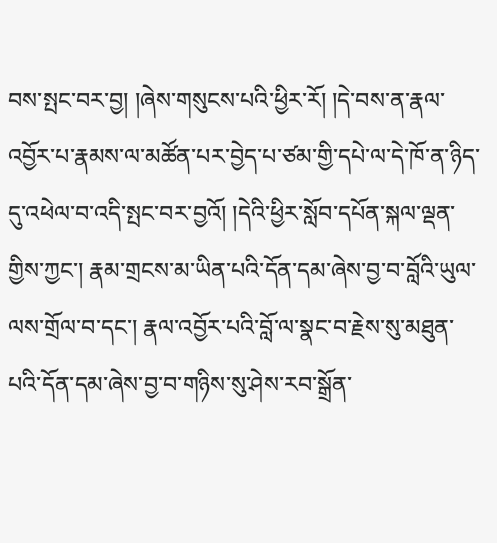བས་སྤང་བར་བྱ། །ཞེས་གསུངས་པའི་ཕྱིར་རོ། །དེ་བས་ན་རྣལ་འབྱོར་པ་རྣམས་ལ་མཚོན་པར་བྱེད་པ་ཙམ་གྱི་དཔེ་ལ་དེ་ཁོ་ན་ཉིད་དུ་འཕེལ་བ་འདི་སྤང་བར་བྱའོ། །དེའི་ཕྱིར་སློབ་དཔོན་སྐལ་ལྡན་གྱིས་ཀྱང་། རྣམ་གྲངས་མ་ཡིན་པའི་དོན་དམ་ཞེས་བྱ་བ་བློའི་ཡུལ་ལས་གྲོལ་བ་དང་། རྣལ་འབྱོར་པའི་བློ་ལ་སྣང་བ་རྗེས་སུ་མཐུན་པའི་དོན་དམ་ཞེས་བྱ་བ་གཉིས་སུ་ཤེས་རབ་སྒྲོན་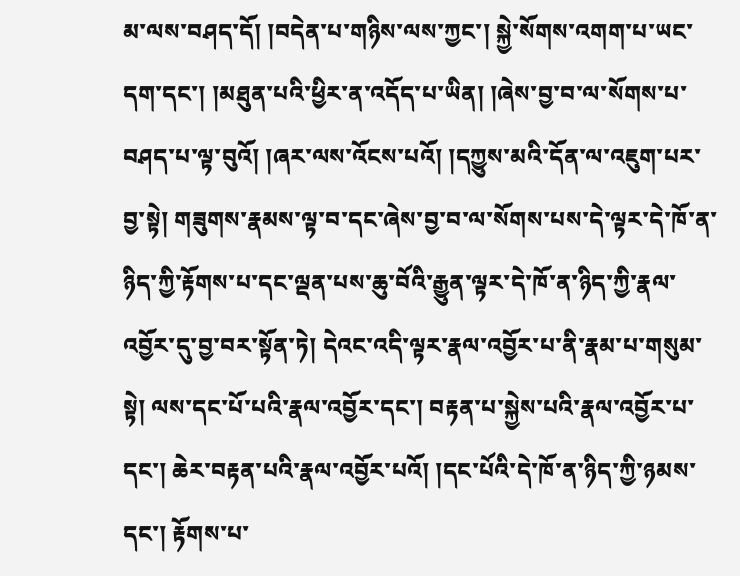མ་ལས་བཤད་དོ། །བདེན་པ་གཉིས་ལས་ཀྱང་། སྐྱེ་སོགས་འགག་པ་ཡང་དག་དང་། །མཐུན་པའི་ཕྱིར་ན་འདོད་པ་ཡིན། །ཞེས་བྱ་བ་ལ་སོགས་པ་བཤད་པ་ལྟ་བུའོ། །ཞར་ལས་འོངས་པའོ། །དཀྱུས་མའི་དོན་ལ་འཇུག་པར་བྱ་སྟེ། གཟུགས་རྣམས་ལྟ་བ་དང་ཞེས་བྱ་བ་ལ་སོགས་པས་དེ་ལྟར་དེ་ཁོ་ན་ཉིད་ཀྱི་རྟོགས་པ་དང་ལྡན་པས་ཆུ་བོའི་རྒྱུན་ལྟར་དེ་ཁོ་ན་ཉིད་ཀྱི་རྣལ་འབྱོར་དུ་བྱ་བར་སྟོན་ཏེ། དེའང་འདི་ལྟར་རྣལ་འབྱོར་པ་ནི་རྣམ་པ་གསུམ་སྟེ། ལས་དང་པོ་པའི་རྣལ་འབྱོར་དང་། བརྟན་པ་སྐྱེས་པའི་རྣལ་འབྱོར་པ་དང་། ཆེར་བརྟན་པའི་རྣལ་འབྱོར་པའོ། །དང་པོའི་དེ་ཁོ་ན་ཉིད་ཀྱི་ཉམས་དང་། རྟོགས་པ་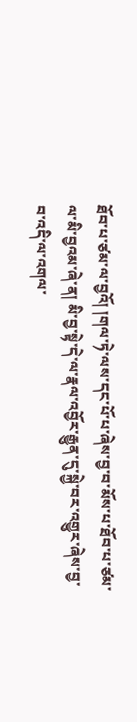ཐོབ་པ་ཙམ་ལ་བྱའོ། །གལ་ཏེ་ལས་དང་པོ་པ་ཞེས་བྱ་བ་མོས་པ་ཐོབ་པ་ཙམ་ལ་མི་བྱའམ་ཞེ་ན། མི་བྱ་སྟེ་དེ་ལ་རྣལ་འབྱོར་རྒྱུན་དུ་སྐྱེ་བར་འགྱུར་ཞེས་བྱ་བ་འདི་ལ་འགལ་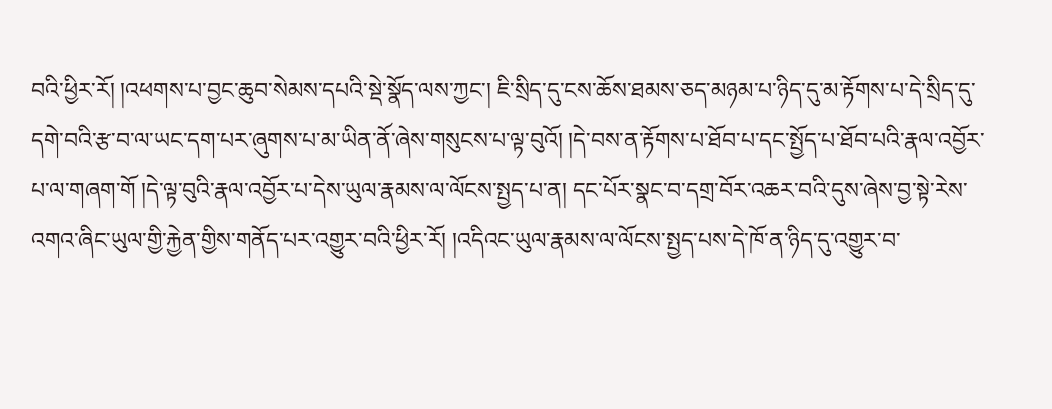བའི་ཕྱིར་རོ། །འཕགས་པ་བྱང་ཆུབ་སེམས་དཔའི་སྡེ་སྣོད་ལས་ཀྱང་། ཇི་སྲིད་དུ་ངས་ཆོས་ཐམས་ཅད་མཉམ་པ་ཉིད་དུ་མ་རྟོགས་པ་དེ་སྲིད་དུ་དགེ་བའི་རྩ་བ་ལ་ཡང་དག་པར་ཞུགས་པ་མ་ཡིན་ནོ་ཞེས་གསུངས་པ་ལྟ་བུའོ། །དེ་བས་ན་རྟོགས་པ་ཐོབ་པ་དང་སྤྱོད་པ་ཐོབ་པའི་རྣལ་འབྱོར་པ་ལ་གཞག་གོ །དེ་ལྟ་བུའི་རྣལ་འབྱོར་པ་དེས་ཡུལ་རྣམས་ལ་ལོངས་སྤྱད་པ་ན། དང་པོར་སྣང་བ་དགྲ་བོར་འཆར་བའི་དུས་ཞེས་བྱ་སྟེ་རེས་འགའ་ཞིང་ཡུལ་གྱི་རྐྱེན་གྱིས་གནོད་པར་འགྱུར་བའི་ཕྱིར་རོ། །འདིའང་ཡུལ་རྣམས་ལ་ལོངས་སྤྱད་པས་དེ་ཁོ་ན་ཉིད་དུ་འགྱུར་བ་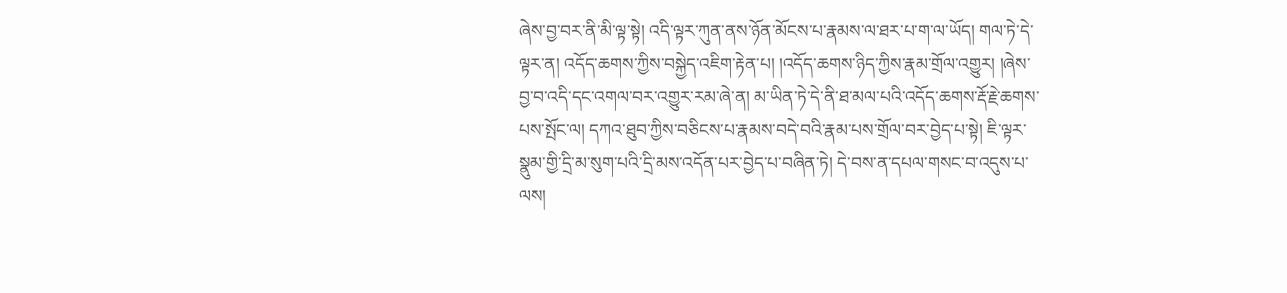ཞེས་བྱ་བར་ནི་མི་ལྟ་སྟེ། འདི་ལྟར་ཀུན་ནས་ཉོན་མོངས་པ་རྣམས་ལ་ཐར་པ་ག་ལ་ཡོད། གལ་ཏེ་དེ་ལྟར་ན། འདོད་ཆགས་ཀྱིས་བསྐྱེད་འཇིག་རྟེན་པ། །འདོད་ཆགས་ཉིད་ཀྱིས་རྣམ་གྲོལ་འགྱུར། །ཞེས་བྱ་བ་འདི་དང་འགལ་བར་འགྱུར་རམ་ཞེ་ན། མ་ཡིན་ཏེ་དེ་ནི་ཐ་མལ་པའི་འདོད་ཆགས་རྡོ་རྗེ་ཆགས་པས་སྤོང་ལ། དཀའ་ཐུབ་ཀྱིས་བཅིངས་པ་རྣམས་བདེ་བའི་རྣམ་པས་གྲོལ་བར་བྱེད་པ་སྟེ། ཇི་ལྟར་སྣུམ་གྱི་དྲི་མ་སུག་པའི་དྲི་མས་འདོན་པར་བྱེད་པ་བཞིན་ཏེ། དེ་བས་ན་དཔལ་གསང་བ་འདུས་པ་ལས།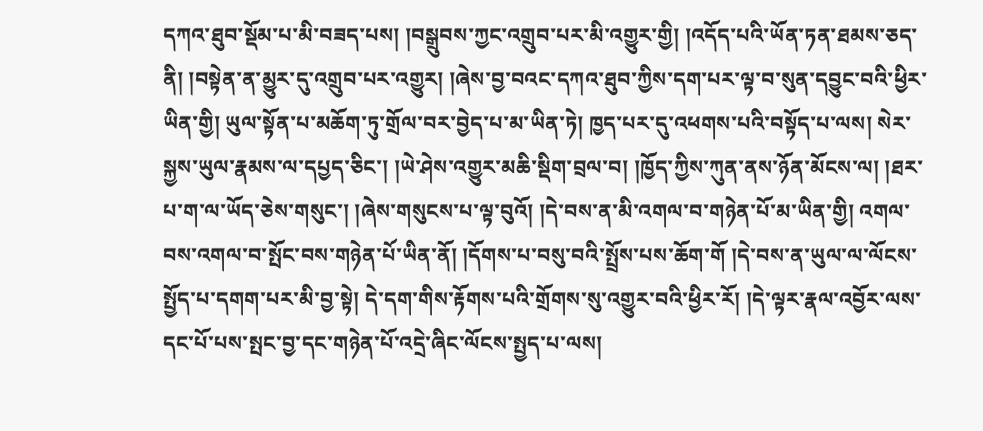དཀའ་ཐུབ་སྡོམ་པ་མི་བཟད་པས། །བསྒྲུབས་ཀྱང་འགྲུབ་པར་མི་འགྱུར་གྱི། །འདོད་པའི་ཡོན་ཏན་ཐམས་ཅད་ནི། །བསྟེན་ན་མྱུར་དུ་འགྲུབ་པར་འགྱུར། །ཞེས་བྱ་བའང་དཀའ་ཐུབ་ཀྱིས་དག་པར་ལྟ་བ་སུན་དབྱུང་བའི་ཕྱིར་ཡིན་གྱི། ཡུལ་སྟོན་པ་མཆོག་ཏུ་གྲོལ་བར་བྱེད་པ་མ་ཡིན་ཏེ། ཁྱད་པར་དུ་འཕགས་པའི་བསྟོད་པ་ལས། སེར་སྐྱས་ཡུལ་རྣམས་ལ་དཔྱད་ཅིང་། །ཡེ་ཤེས་འགྱུར་མཆི་སྡིག་བྲལ་བ། །ཁྱོད་ཀྱིས་ཀུན་ནས་ཉོན་མོངས་ལ། །ཐར་པ་ག་ལ་ཡོད་ཅེས་གསུང་། །ཞེས་གསུངས་པ་ལྟ་བུའོ། །དེ་བས་ན་མི་འགལ་བ་གཉེན་པོ་མ་ཡིན་གྱི། འགལ་བས་འགལ་བ་སྤོང་བས་གཉེན་པོ་ཡིན་ནོ། །དོགས་པ་བསུ་བའི་སྤྲོས་པས་ཆོག་གོ །དེ་བས་ན་ཡུལ་ལ་ལོངས་སྤྱོད་པ་དགག་པར་མི་བྱ་སྟེ། དེ་དག་གིས་རྟོགས་པའི་གྲོགས་སུ་འགྱུར་བའི་ཕྱིར་རོ། །དེ་ལྟར་རྣལ་འབྱོར་ལས་དང་པོ་པས་སྤང་བྱ་དང་གཉེན་པོ་འདྲེ་ཞིང་ལོངས་སྤྱད་པ་ལས།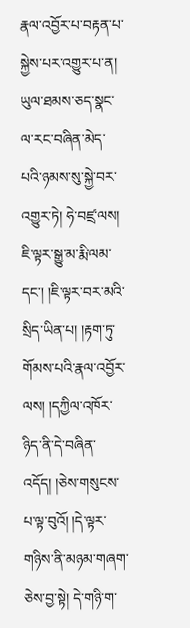རྣལ་འབྱོར་པ་བརྟན་པ་སྐྱེས་པར་འགྱུར་པ་ན། ཡུལ་ཐམས་ཅད་སྣང་ལ་རང་བཞིན་མེད་པའི་ཉམས་སུ་སྐྱེ་བར་འགྱུར་ཏེ། ཧེ་བཛྲ་ལས། ཇི་ལྟར་སྒྱུ་མ་རྨི་ལམ་དང་། །ཇི་ལྟར་བར་མའི་སྲིད་ཡིན་པ། །རྟག་ཏུ་གོམས་པའི་རྣལ་འབྱོར་ལས། །དཀྱིལ་འཁོར་ཉིད་ནི་དེ་བཞིན་འདོད། །ཅེས་གསུངས་པ་ལྟ་བུའོ། །དེ་ལྟར་གཉིས་ནི་མཉམ་གཞག་ཅེས་བྱ་སྟེ། དེ་གཉི་ག་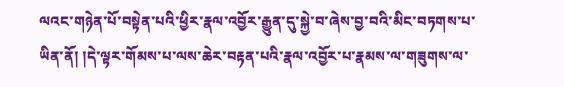ལའང་གཉེན་པོ་བསྟེན་པའི་ཕྱིར་རྣལ་འབྱོར་རྒྱུན་དུ་སྐྱེ་བ་ཞེས་བྱ་བའི་མིང་བཏགས་པ་ཡིན་ནོ། །དེ་ལྟར་གོམས་པ་ལས་ཆེར་བརྟན་པའི་རྣལ་འབྱོར་པ་རྣམས་ལ་གཟུགས་ལ་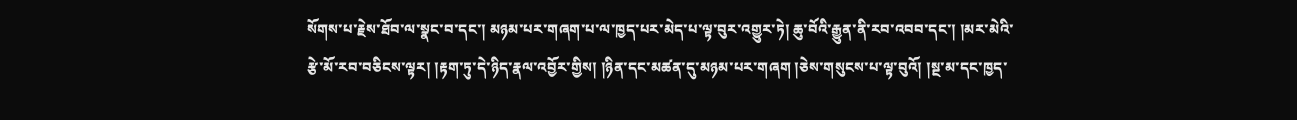སོགས་པ་རྗེས་ཐོབ་ལ་སྣང་བ་དང་། མཉམ་པར་གཞག་པ་ལ་ཁྱད་པར་མེད་པ་ལྟ་བུར་འགྱུར་ཏེ། ཆུ་བོའི་རྒྱུན་ནི་རབ་འབབ་དང་། །མར་མེའི་རྩེ་མོ་རབ་བཅིངས་ལྟར། །རྟག་ཏུ་དེ་ཉིད་རྣལ་འབྱོར་གྱིས། །ཉིན་དང་མཚན་དུ་མཉམ་པར་གཞག །ཅེས་གསུངས་པ་ལྟ་བུའོ། །སྔ་མ་དང་ཁྱད་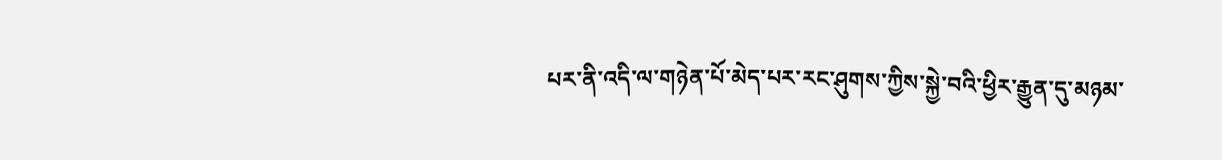པར་ནི་འདི་ལ་གཉེན་པོ་མེད་པར་རང་ཤུགས་ཀྱིས་སྐྱེ་བའི་ཕྱིར་རྒྱུན་དུ་མཉམ་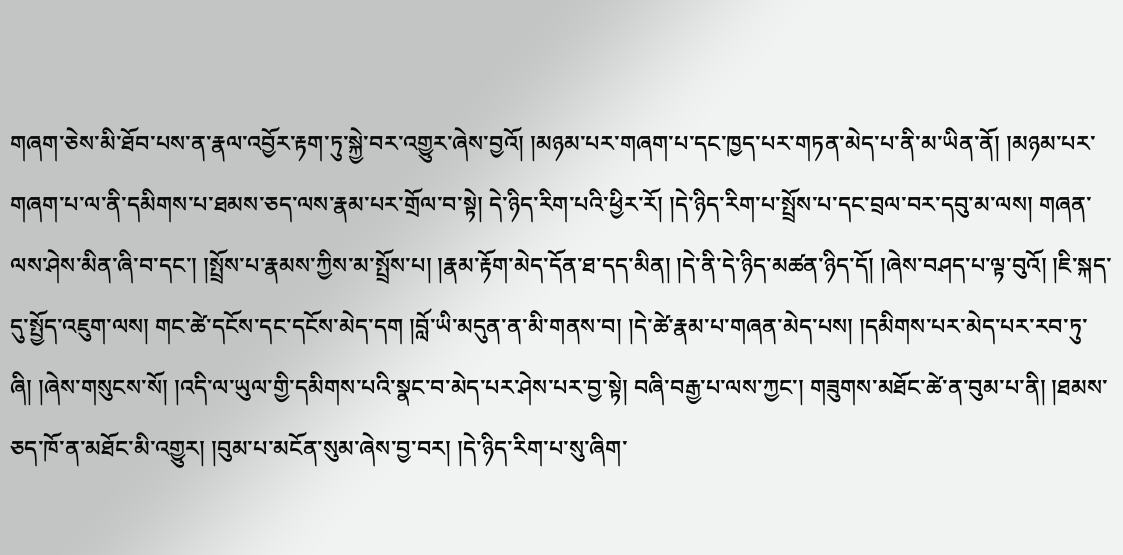གཞག་ཅེས་མི་ཐོབ་པས་ན་རྣལ་འབྱོར་རྟག་ཏུ་སྐྱེ་བར་འགྱུར་ཞེས་བྱའོ། །མཉམ་པར་གཞག་པ་དང་ཁྱད་པར་གཏན་མེད་པ་ནི་མ་ཡིན་ནོ། །མཉམ་པར་གཞག་པ་ལ་ནི་དམིགས་པ་ཐམས་ཅད་ལས་རྣམ་པར་གྲོལ་བ་སྟེ། དེ་ཉིད་རིག་པའི་ཕྱིར་རོ། །དེ་ཉིད་རིག་པ་སྤྲོས་པ་དང་བྲལ་བར་དབུ་མ་ལས། གཞན་ལས་ཤེས་མིན་ཞི་བ་དང་། །སྤྲོས་པ་རྣམས་ཀྱིས་མ་སྤྲོས་པ། །རྣམ་རྟོག་མེད་དོན་ཐ་དད་མིན། །དེ་ནི་དེ་ཉིད་མཚན་ཉིད་དོ། །ཞེས་བཤད་པ་ལྟ་བུའོ། །ཇི་སྐད་དུ་སྤྱོད་འཇུག་ལས། གང་ཚེ་དངོས་དང་དངོས་མེད་དག །བློ་ཡི་མདུན་ན་མི་གནས་བ། །དེ་ཚེ་རྣམ་པ་གཞན་མེད་པས། །དམིགས་པར་མེད་པར་རབ་ཏུ་ཞི། །ཞེས་གསུངས་སོ། །འདི་ལ་ཡུལ་གྱི་དམིགས་པའི་སྣང་བ་མེད་པར་ཤེས་པར་བྱ་སྟེ། བཞི་བརྒྱ་པ་ལས་ཀྱང་། གཟུགས་མཐོང་ཚེ་ན་བུམ་པ་ནི། །ཐམས་ཅད་ཁོ་ན་མཐོང་མི་འགྱུར། །བུམ་པ་མངོན་སུམ་ཞེས་བྱ་བར། །དེ་ཉིད་རིག་པ་སུ་ཞིག་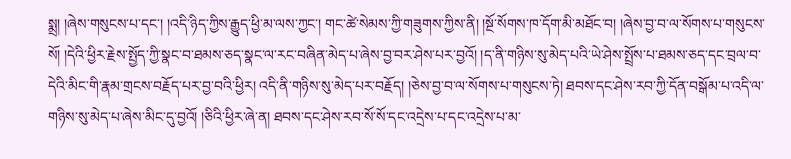སྨྲ། །ཞེས་གསུངས་པ་དང་། །འདི་ཉིད་ཀྱིས་རྒྱུད་ཕྱི་མ་ལས་ཀྱང་། གང་ཚེ་སེམས་ཀྱི་གཟུགས་ཀྱིས་ནི། །སྔོ་སོགས་ཁ་དོག་མི་མཐོང་བ། །ཞེས་བྱ་བ་ལ་སོགས་པ་གསུངས་སོ། །དེའི་ཕྱིར་རྗེས་སྤྱོད་ཀྱི་སྣང་བ་ཐམས་ཅད་སྣང་ལ་རང་བཞིན་མེད་པ་ཞེས་བྱ་བར་ཤེས་པར་བྱའོ། །ད་ནི་གཉིས་སུ་མེད་པའི་ཡེ་ཤེས་སྤྲོས་པ་ཐམས་ཅད་དང་བྲལ་བ་དེའི་མིང་གི་རྣམ་གྲངས་བརྗོད་པར་བྱ་བའི་ཕྱིར། འདི་ནི་གཉིས་སུ་མེད་པར་བརྗོད། །ཅེས་བྱ་བ་ལ་སོགས་པ་གསུངས་ཏེ། ཐབས་དང་ཤེས་རབ་ཀྱི་དོན་བསྒོམ་པ་འདི་ལ་གཉིས་སུ་མེད་པ་ཞེས་མིང་དུ་བྱའོ། །ཅིའི་ཕྱིར་ཞེ་ན། ཐབས་དང་ཤེས་རབ་སོ་སོ་དང་འདྲེས་པ་དང་འདྲེས་པ་མ་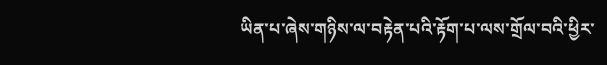ཡིན་པ་ཞེས་གཉིས་ལ་བརྟེན་པའི་རྟོག་པ་ལས་གྲོལ་བའི་ཕྱིར་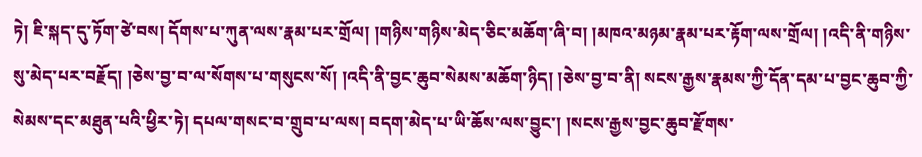ཏེ། ཇི་སྐད་དུ་ཏོག་ཙེ་བས། དོགས་པ་ཀུན་ལས་རྣམ་པར་གྲོལ། །གཉིས་གཉིས་མེད་ཅིང་མཆོག་ཞི་བ། །མཁའ་མཉམ་རྣམ་པར་རྟོག་ལས་གྲོལ། །འདི་ནི་གཉིས་སུ་མེད་པར་བརྗོད། །ཅེས་བྱ་བ་ལ་སོགས་པ་གསུངས་སོ། །འདི་ནི་བྱང་ཆུབ་སེམས་མཆོག་ཉིད། །ཅེས་བྱ་བ་ནི། སངས་རྒྱས་རྣམས་ཀྱི་དོན་དམ་པ་བྱང་ཆུབ་ཀྱི་སེམས་དང་མཐུན་པའི་ཕྱིར་ཏེ། དཔལ་གསང་བ་གྲུབ་པ་ལས། བདག་མེད་པ་ཡི་ཆོས་ལས་བྱུང་། །སངས་རྒྱས་བྱང་ཆུབ་རྫོགས་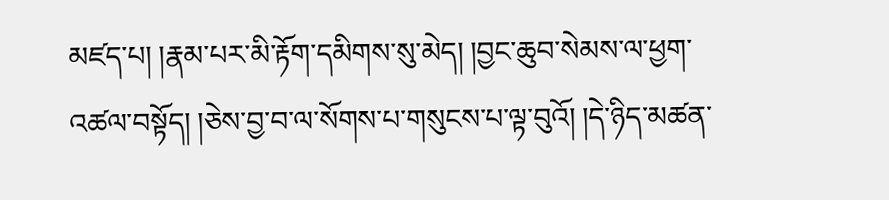མཛད་པ། །རྣམ་པར་མི་རྟོག་དམིགས་སུ་མེད། །བྱང་ཆུབ་སེམས་ལ་ཕྱག་འཚལ་བསྟོད། །ཅེས་བྱ་བ་ལ་སོགས་པ་གསུངས་པ་ལྟ་བུའོ། །དེ་ཉིད་མཚན་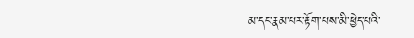མ་དང་རྣམ་པར་རྟོག་པས་མི་ཕྱེད་པའི་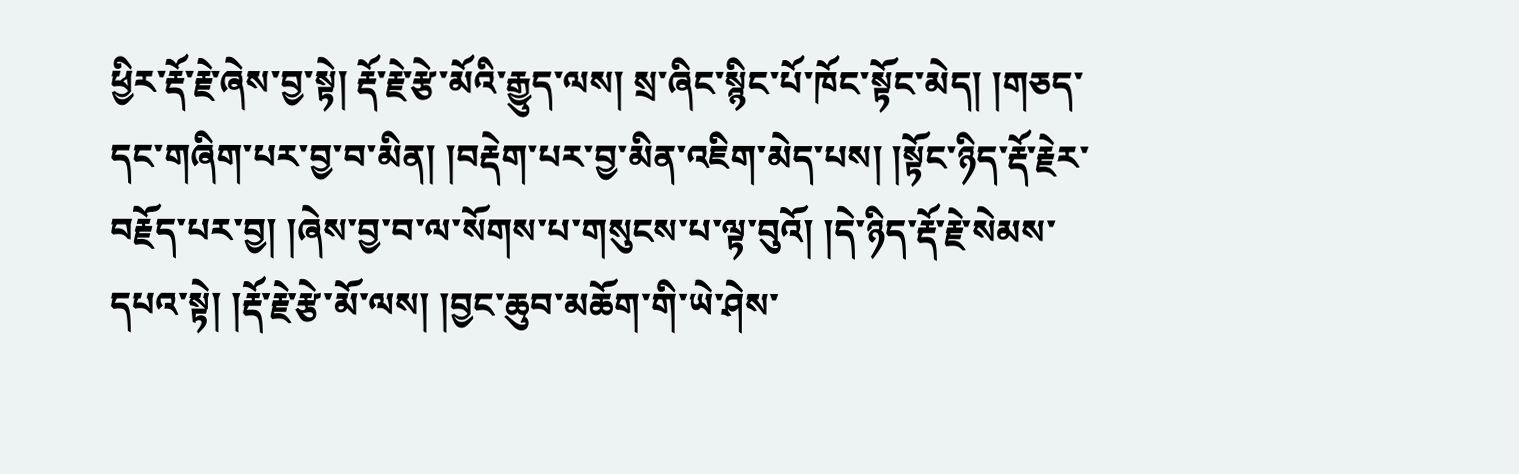ཕྱིར་རྡོ་རྗེ་ཞེས་བྱ་སྟེ། རྡོ་རྗེ་རྩེ་མོའི་རྒྱུད་ལས། སྲ་ཞིང་སྙིང་པོ་ཁོང་སྟོང་མེད། །གཅད་དང་གཞིག་པར་བྱ་བ་མིན། །བརྡེག་པར་བྱ་མིན་འཇིག་མེད་པས། །སྟོང་ཉིད་རྡོ་རྗེར་བརྗོད་པར་བྱ། །ཞེས་བྱ་བ་ལ་སོགས་པ་གསུངས་པ་ལྟ་བུའོ། །དེ་ཉིད་རྡོ་རྗེ་སེམས་དཔའ་སྟེ། །རྡོ་རྗེ་རྩེ་མོ་ལས། །བྱང་ཆུབ་མཆོག་གི་ཡེ་ཤེས་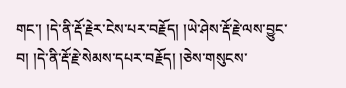གང་། །དེ་ནི་རྡོ་རྗེར་ངེས་པར་བརྗོད། །ཡེ་ཤེས་རྡོ་རྗེ་ལས་བྱུང་བ། །དེ་ནི་རྡོ་རྗེ་སེམས་དཔར་བརྗོད། །ཅེས་གསུངས་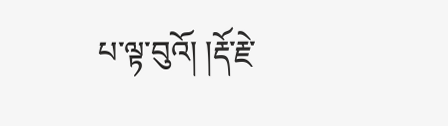པ་ལྟ་བུའོ། །རྡོ་རྗེ་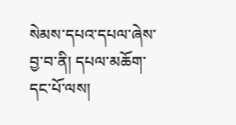སེམས་དཔའ་དཔལ་ཞེས་བྱ་བ་ནི། དཔལ་མཆོག་དང་པོ་ལས།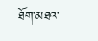ཐོག་མཐའ་